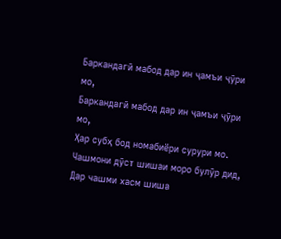Баркандагӣ мабод дар ин ҷамъи ҷӯри мо,
Баркандагӣ мабод дар ин ҷамъи ҷӯри мо,
Ҳар субҳ бод номабиёри сурури мо.
Чашмони дӯст шишаи моро булӯр дид,
Дар чашми хасм шиша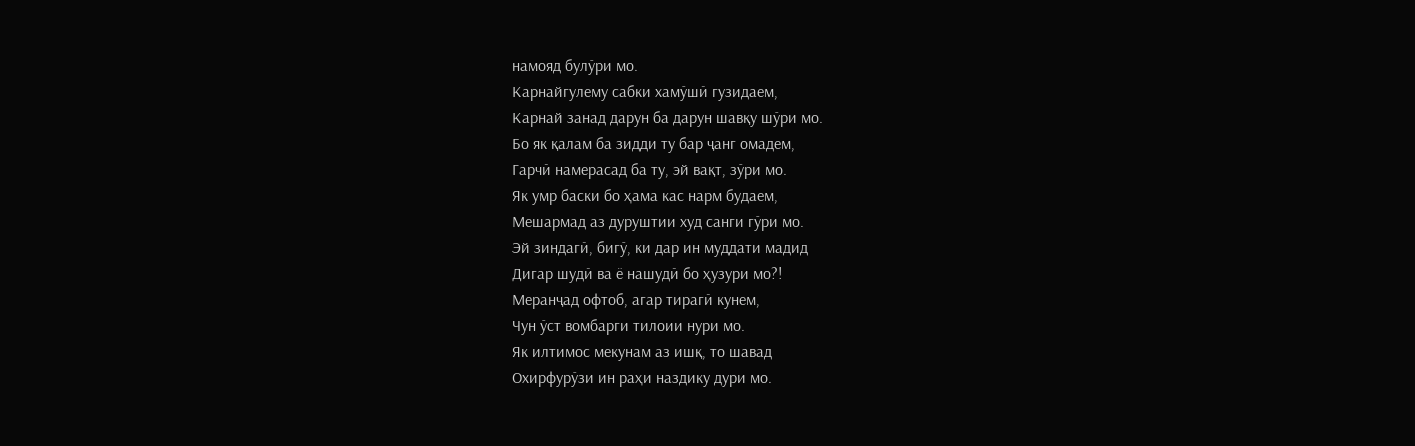намояд булӯри мо.
Карнайгулему сабки хамӯшӣ гузидаем,
Карнай занад дарун ба дарун шавқу шӯри мо.
Бо як қалам ба зидди ту бар ҷанг омадем,
Гарчӣ намерасад ба ту, эй вақт, зӯри мо.
Як умр баски бо ҳама кас нарм будаем,
Мешармад аз дуруштии худ санги гӯри мо.
Эй зиндагӣ, бигӯ, ки дар ин муддати мадид
Дигар шудӣ ва ё нашудӣ бо ҳузури мо?!
Меранҷад офтоб, агар тирагӣ кунем,
Чун ӯст вомбарги тилоии нури мо.
Як илтимос мекунам аз ишқ, то шавад
Охирфурӯзи ин раҳи наздику дури мо.